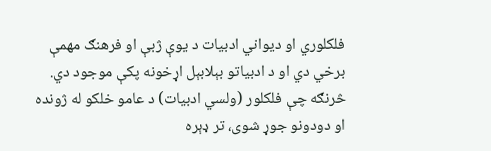فلکلوري او دیواني ادبیات د یوې ژبې او فرهنګ مهمې برخي دي او د ادبیاتو بېلابېل اړخونه پکې موجود دي.
څرنګه چې فلکلور (ولسي ادبیات) د عامو خلکو له ژونده او دودونو جوړ شوی، تر ډېره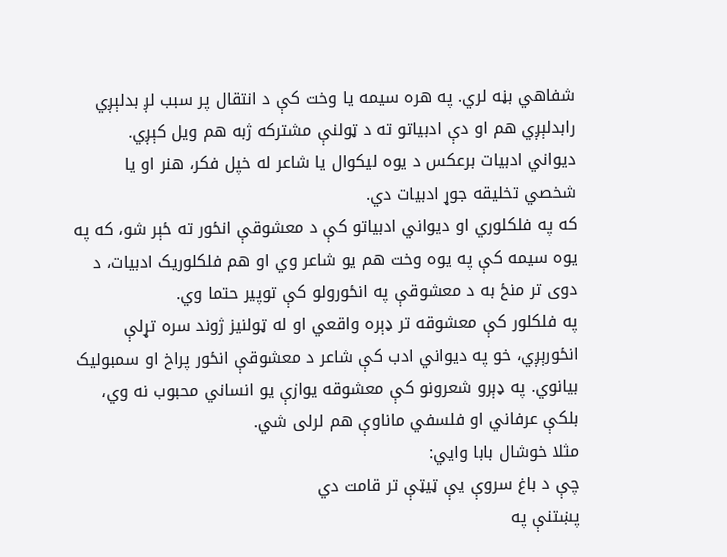شفاهي بڼه لري. په هره سیمه یا وخت کې د انتقال پر سبب لږ بدلېږي رابدلېږي هم او دې ادبیاتو ته د ټولنې مشترکه ژبه هم ویل کېږي.
دیواني ادبیات برعکس د یوه لیکوال یا شاعر له خپل فکر، هنر او یا شخصي تخلیقه جوړ ادبیات دي.
که په فلکلوري او دیواني ادبیاتو کې د معشوقې انځور ته ځېر شو، که په یوه سیمه کې په یوه وخت هم یو شاعر وي او هم فلکلوریک ادبیات، د دوی تر منځ به د معشوقې په انځورولو کې توپیر حتما وي.
په فلکلور کې معشوقه تر ډېره واقعي او له ټولنیز ژوند سره تړلې انځورېږي، خو په دیواني ادب کې شاعر د معشوقې انځور پراخ او سمبولیک بیانوي. په ډېرو شعرونو کې معشوقه یوازې یو انساني محبوب نه وي، بلکې عرفاني او فلسفي ماناوې هم لرلی شي.
مثلا خوشال بابا وایي:
چې د باغ سروې یې ټیټې تر قامت دي
پښتنې په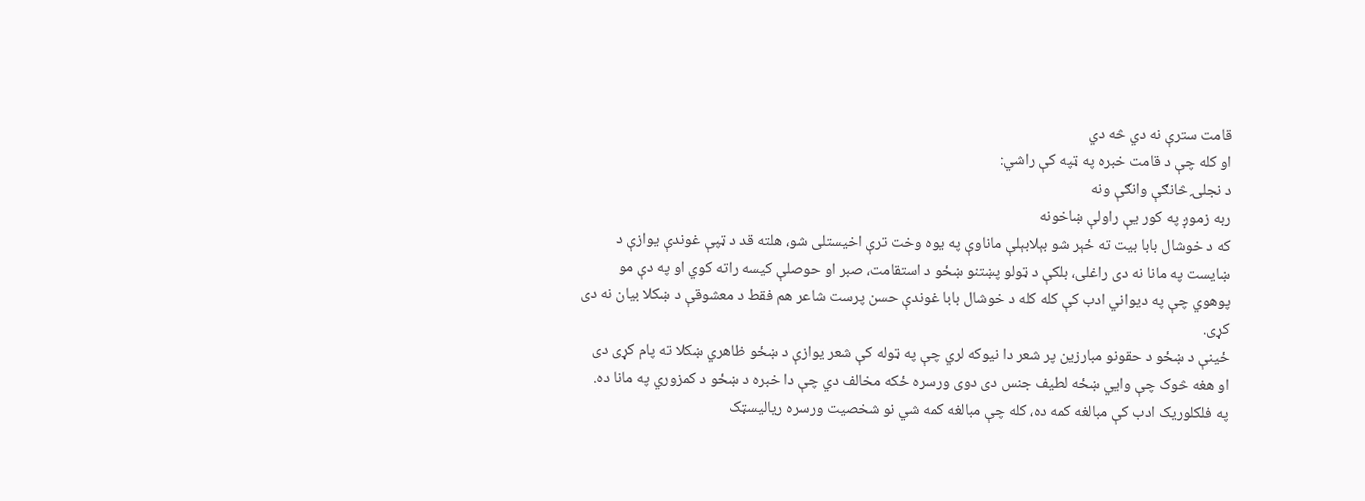قامت سترې نه دي څه دي
او کله چې د قامت خبره په ټپه کې راشي:
د نجلۍ څانګې وانګې ونه
ربه زموږ په کور یې راولې ښاخونه
که د خوشال بابا بیت ته ځېر شو بېلابېلې ماناوې په یوه وخت ترې اخیستلی شو، هلته قد د ټپې غوندې یوازې د ښایست په مانا نه دی راغلی، بلکې د ټولو پښتنو ښځو د استقامت، صبر او حوصلې کیسه راته کوي او په دې مو پوهوي چې په دیواني ادب کې کله کله د خوشال بابا غوندې حسن پرست شاعر هم فقط د معشوقې د ښکلا بیان نه دی کړی.
ځینې د ښځو د حقونو مبارزین پر شعر دا نیوکه لري چې په ټوله کې شعر یوازې د ښځو ظاهري ښکلا ته پام کړی دی او هغه څوک چې وایي ښځه لطیف جنس دی دوی ورسره ځکه مخالف دي چې دا خبره د ښځو د کمزوري په مانا ده.
په فلکلوریک ادب کې مبالغه کمه ده، کله چې مبالغه کمه شي نو شخصیت ورسره ریالیسټک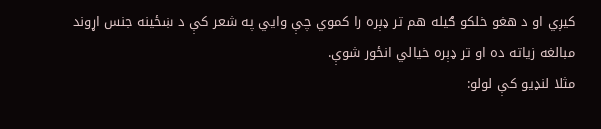کیږي او د هغو خلکو ګیله هم تر ډېره را کموي چې وایي په شعر کې د ښځینه جنس اړوند مبالغه زیاته ده او تر ډېره خیالي انځور شوې.
مثلا لنډیو کې لولو: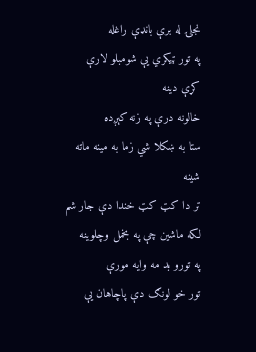نجلۍ له برې بانډې راغله
په تور ټیکري یې شومبلو لارې کړې دینه
خالونه درې په زنه کېږده
ستا به ښکلا شي زما به مینه ماته شینه
تر دا کټ کټ خندا دې جار شم
لکه ماشین چې په بخمل وچلوینه
په تورو بد مه وایه مورې
تور خو لونګ دې پاچاهان یې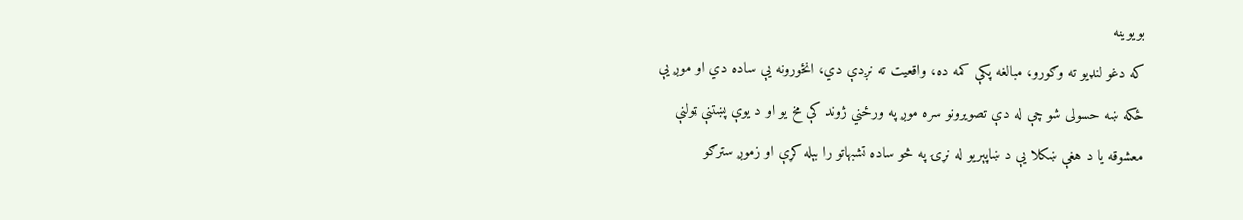بویوینه
که دغو لنډیو ته وګورو، مبالغه پکې کمه ده، واقعیت ته نږدې دي، انځورونه یې ساده دي او موږ یې ځکه ښه حسولی شو چې له دې تصویرونو سره موږ په ورځني ژوند کې مخ یو او د یوې پښتنې ټولنې معشوقه یا د هغې ښکلا یې د ښاپېریو له نړۍ په څو ساده تشبهاتو را بېله کړې او زموږ سترګو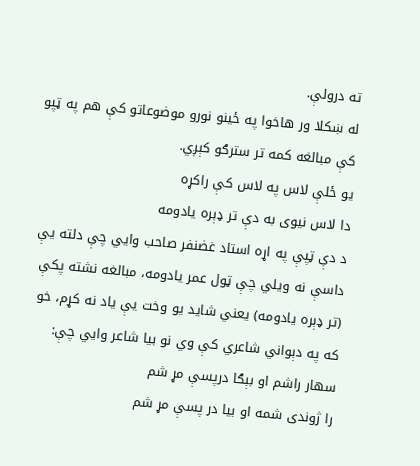ته درولې.
له ښکلا ور هاخوا په ځینو نورو موضوعاتو کې هم په ټپو کې مبالغه کمه تر سترګو کېږي.
یو ځلې لاس په لاس کې راکړه
دا لاس نیوی به دې تر ډېره یادومه
د دې ټپې په اړه استاد غضنفر صاحب وایي چې دلته یې داسې نه ويلي چې ټول عمر یادومه، مبالغه نشته پکې (تر ډېره یادومه) یعني شاید یو وخت یې یاد نه کړم، خو که په دېواني شاعري کې وي نو بیا شاعر وایي چې:
سهار راشم او بېګا درپسې مړ شم
را ژوندی شمه او بیا در پسې مړ شم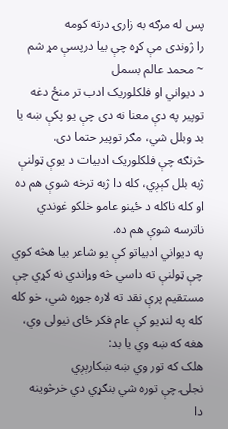پس له مرګه به زارۍ درته کومه
را ژوندی مې کړه چې بیا درپسې مړ شم
~ محمد عالم بسمل
د ديواني او فلکلوریک ادب تر منځ دغه توپیر په دې معنا نه دی چې یو پکې ښه یا بد وبلل شي، مګر توپیر حتما دی.
څرنګه چې فلکلوریک ادبیات د یوې ټولنې ژبه بلل کېږي، کله دا ژبه ترخه شوې هم ده او کله ناکله د ځینو عامو خلکو غوندي ناترسه شوې هم ده.
په دیواني ادبیاتو کې یو شاعر بیا هڅه کوي چې ټولنې ته داسي څه وړاندي نه کړي چې مستقیم پرې نقد ته لاره جوړه شي، خو کله کله په لنډیو کې عام فکر ځای نیولی وي، هغه که ښه وي یا بد:
هلک که تور وي ښه ښکارېږي
نجلۍ چې توره شي بنګړي دي خرڅوینه
دا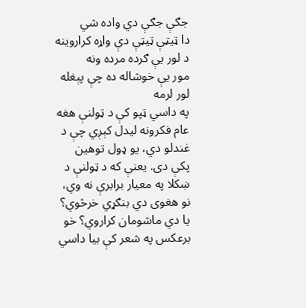جګې جګې دي واده شي
دا ټیټې ټیټې دې واړه کراروینه
د لور یې ګرده مرده ونه
مور یې خوشاله ده چې پېغله لور لرمه
په داسي ټپو کې د ټولنې هغه عام فکرونه لیدل کېږي چې د غندلو دي، یو ډول توهین پکې دی. یعنې که د ټولنې د ښکلا په معیار برابرې نه وي، نو هغوی دي بنګړي خرڅوي؟ یا دي ماشومان کراروي؟ خو برعکس په شعر کې بیا داسي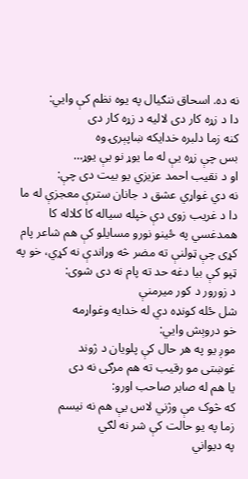نه ده. اسحاق ننګیال په یوه نظم کې وایي:
دا د زړه کار دی لالیه د زړه کار دی
کنه زما دلبره خدایکه ښاپېرۍ وه
بس چې زړه یې له ما یوړ نو یې یوړ…
او د نقیب احمد عزیزي یو بیت دی چې:
نه دي غواړي عشق د جانان سترې معجزې له ما
دا د غریب زوی دې خپله سیاله کا کلاله کا
همدغسي په ځینو نورو مسایلو کې هم شاعر پام کړی چې ټولنې ته مضر څه وړاندې نه کړي، خو په ټپو کې بیا دغه حد ته پام نه دی شوی:
د زورور د کور میرمنې
شل ځله کونډه دي له خدایه وغواړمه
خو دروېش وایي:
موږ یو په هر حال کې پلویان د ژوند
غوښتی مو رقیب ته هم مرګی نه دی
یا هم له صابر صاحب اورو:
که څوک مې وژني لاس یې هم نه نیسم
زما په یو حالت کې شر نه لګي
په دیواني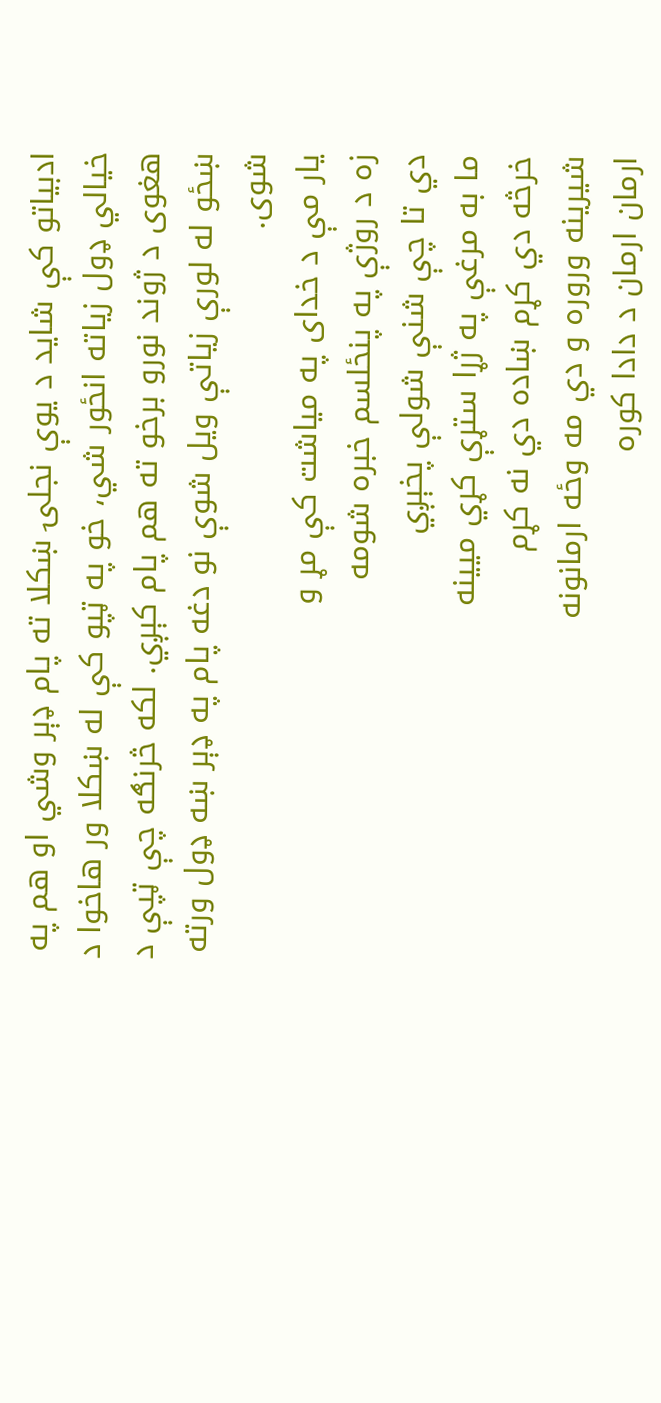ادبیاتو کې شاید د یوې نجلۍ ښکلا ته پام ډېر وشي او هم په خیالي ډول زیاته انځور شي، خو په ټپو کې له ښکلا ور هاخوا د هغوی د ژوند نورو برخو ته هم پام کېږي. لکه څرنګه چې ټپې د ښځو له لورې زیاتې ویل شوې نو دغه پام په ډېر ښه ډول ورته شوی.
یار مې د خدای په میاشت کې مړ و
زه د روژې په پنځلسم خبره شومه
دي تا چې شنې شولې پخېږي
ما به مرغې په ژړا ستړې کړي میینه
خرڅه دي کړم ښاده دي نه کړم
شیرینه وروره و دي مه وځه ارمانونه
ارمان ارمان د دادا کوره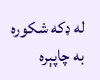له ډکه شکوره به چاپېره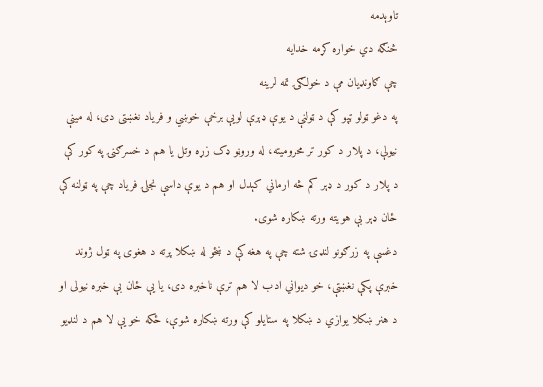تاوېدمه
څنګه دي خواره کړمه خدایه
چې ګاونډیان مې د خولګۍ تمه لرینه
په دغو ټولو ټپو کې د ټولنې د یوې ډېرې لویې برخې خوښي و فریاد نغښتی دی، له مینې نیولې، د پلار د کور تر محرومیته، له وروڼو ډک زړه وتل یا هم د خسرګنۍ په کور کې د پلار د کور د ډېر کم څه ارماني کېدل او هم د یوې داسې نجلۍ فریاد چې په ټولنه کې ځان ډېر بې هویته ورته ښکاره شوی.
دغسې په زرګونو لنډۍ شته چې په هغه کې د ښځو له ښکلا پرته د هغوی په ټول ژوند خبرې پکې نغښتې، خو دیواني ادب لا هم ترې ناخبره دی، یا یې ځان بې خبره نیولی او د هنر ښکلا یوازي د ښکلا په ستایلو کې ورته ښکاره شوې، ځکه خو یې لا هم د لنډیو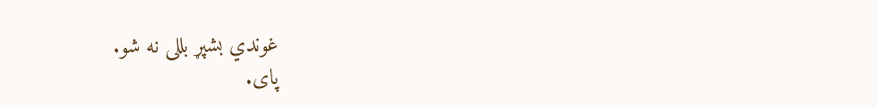غوندي بشپړ بللی نه شو.
پای.